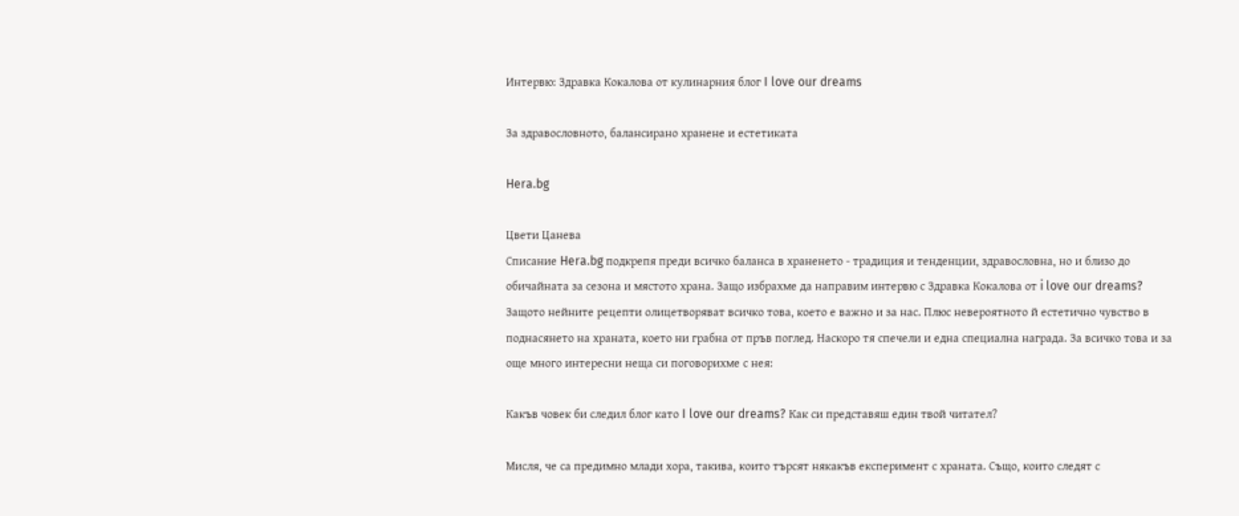Интервю: Здравка Кокалова от кулинарния блог I love our dreams

За здравословното, балансирано хранене и естетиката

Hera.bg

Цвети Цанева
Списание Hera.bg подкрепя преди всичко баланса в храненето - традиция и тенденции, здравословнa, но и близо до обичайната за сезона и мястото храна. Защо избрахме да направим интервю с Здравка Кокалова от i love our dreams? Защото нейните рецепти олицетворяват всичко това, което е важно и за нас. Плюс невероятното й естетично чувство в поднасянето на храната, което ни грабна от пръв поглед. Наскоро тя спечели и една специална награда. За всичко това и за още много интересни неща си поговорихме с нея:

Какъв човек би следил блог като I love our dreams? Как си представяш един твой читател?

Мисля, че са предимно млади хора, такива, които търсят някакъв експеримент с храната. Също, които следят с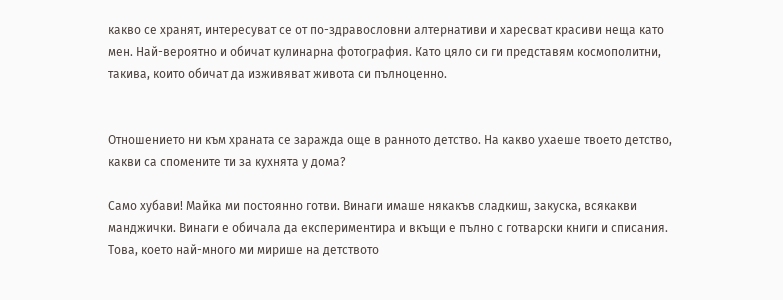какво се хранят, интересуват се от по-здравословни алтернативи и харесват красиви неща като мен. Най-вероятно и обичат кулинарна фотография. Като цяло си ги представям космополитни, такива, които обичат да изживяват живота си пълноценно.


Отношението ни към храната се заражда още в ранното детство. На какво ухаеше твоето детство, какви са спомените ти за кухнята у дома?

Само хубави! Майка ми постоянно готви. Винаги имаше някакъв сладкиш, закуска, всякакви манджички. Винаги е обичала да експериментира и вкъщи е пълно с готварски книги и списания. Това, което най-много ми мирише на детството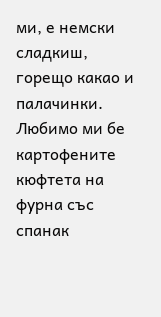ми, е немски сладкиш, горещо какао и палачинки. Любимо ми бе картофените кюфтета на фурна със спанак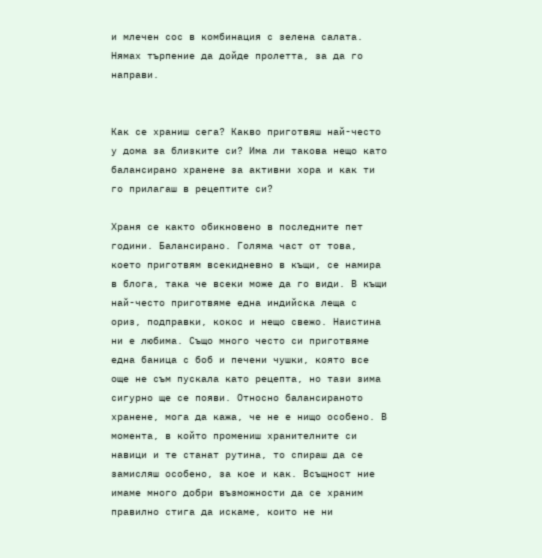и млечен сос в комбинация с зелена салата. Нямах търпение да дойде пролетта, за да го направи.


Как се храниш сега? Какво приготвяш най-често у дома за близките си? Има ли такова нещо като балансирано хранене за активни хора и как ти го прилагаш в рецептите си?

Храня се както обикновено в последните пет години. Балансирано. Голяма част от това, което приготвям всекидневно в къщи, се намира в блога, така че всеки може да го види. В къщи най-често приготвяме една индийска леща с ориз, подправки, кокос и нещо свежо. Наистина ни е любима. Също много често си приготвяме една баница с боб и печени чушки, която все още не съм пускала като рецепта, но тази зима сигурно ще се появи. Относно балансираното хранене, мога да кажа, че не е нищо особено. В момента, в който промениш хранителните си навици и те станат рутина, то спираш да се замисляш особено, за кое и как. Всъщност ние имаме много добри възможности да се храним правилно стига да искаме, които не ни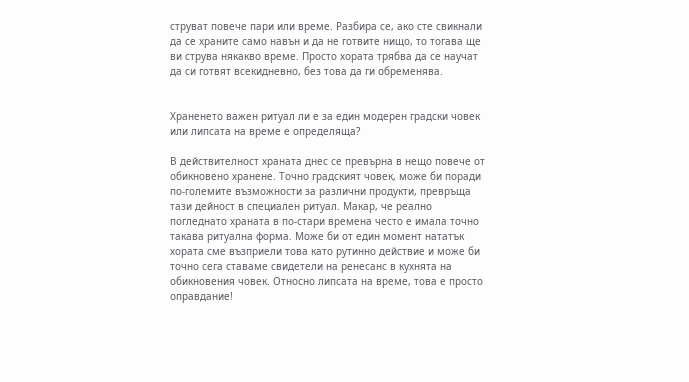струват повече пари или време. Разбира се, ако сте свикнали да се храните само навън и да не готвите нищо, то тогава ще ви струва някакво време. Просто хората трябва да се научат да си готвят всекидневно, без това да ги обременява.


Храненето важен ритуал ли е за един модерен градски човек или липсата на време е определяща?

В действителност храната днес се превърна в нещо повече от обикновено хранене. Точно градският човек, може би поради по-големите възможности за различни продукти, превръща тази дейност в специален ритуал. Макар, че реално погледнато храната в по-стари времена често е имала точно такава ритуална форма. Може би от един момент нататък хората сме възприели това като рутинно действие и може би точно сега ставаме свидетели на ренесанс в кухнята на обикновения човек. Относно липсата на време, това е просто оправдание!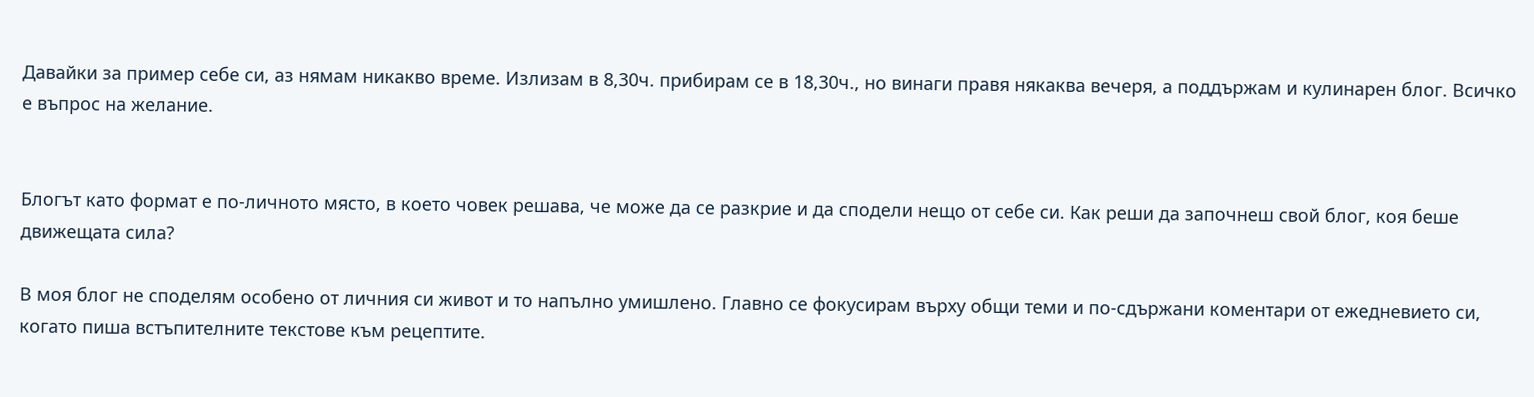Давайки за пример себе си, аз нямам никакво време. Излизам в 8,30ч. прибирам се в 18,30ч., но винаги правя някаква вечеря, а поддържам и кулинарен блог. Всичко е въпрос на желание.


Блогът като формат е по-личното място, в което човек решава, че може да се разкрие и да сподели нещо от себе си. Как реши да започнеш свой блог, коя беше движещата сила?

В моя блог не споделям особено от личния си живот и то напълно умишлено. Главно се фокусирам върху общи теми и по-сдържани коментари от ежедневието си, когато пиша встъпителните текстове към рецептите.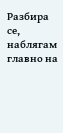Разбира се, наблягам главно на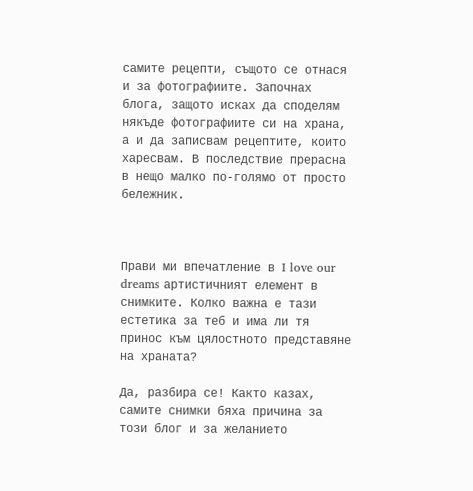самите рецепти, същото се отнася и за фотографиите. Започнах блога, защото исках да споделям някъде фотографиите си на храна, а и да записвам рецептите, които харесвам. В последствие прерасна в нещо малко по-голямо от просто бележник.



Прави ми впечатление в I love our dreams артистичният елемент в снимките. Колко важна е тази естетика за теб и има ли тя принос към цялостното представяне на храната?

Да, разбира се! Както казах, самите снимки бяха причина за този блог и за желанието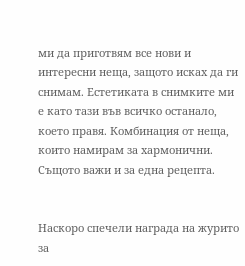ми да приготвям все нови и интересни неща, защото исках да ги снимам. Естетиката в снимките ми е като тази във всичко останало, което правя. Комбинация от неща, които намирам за хармонични. Същото важи и за една рецепта.


Наскоро спечели награда на журито за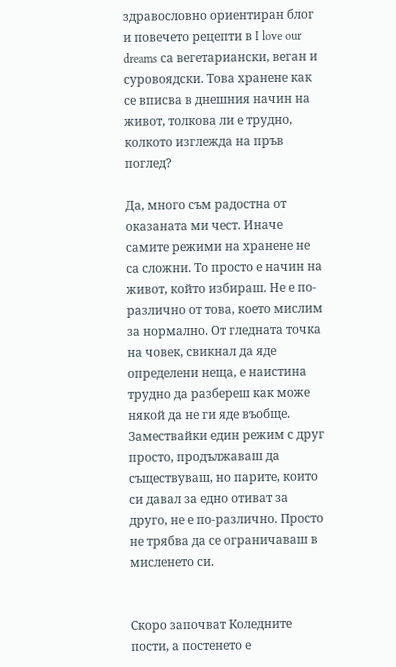здравословно ориентиран блог и повечето рецепти в I love our dreams са вегетариански, веган и суровоядски. Това хранене как се вписва в днешния начин на живот, толкова ли е трудно, колкото изглежда на пръв поглед?

Да, много съм радостна от оказаната ми чест. Иначе самите режими на хранене не са сложни. То просто е начин на живот, който избираш. Не е по-различно от това, което мислим за нормално. От гледната точка на човек, свикнал да яде определени неща, е наистина трудно да разбереш как може някой да не ги яде въобще. Замествайки един режим с друг просто, продължаваш да съществуваш, но парите, които си давал за едно отиват за друго, не е по-различно. Просто не трябва да се ограничаваш в мисленето си.


Скоро започват Коледните пости, а постенето е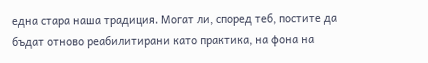една стара наша традиция. Могат ли, според теб, постите да бъдат отново реабилитирани като практика, на фона на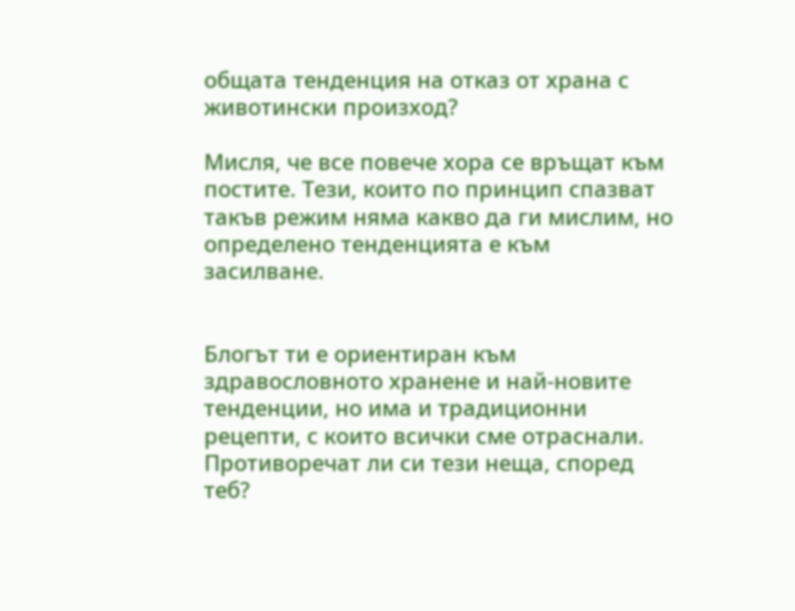общата тенденция на отказ от храна с животински произход?

Мисля, че все повече хора се връщат към постите. Тези, които по принцип спазват такъв режим няма какво да ги мислим, но определено тенденцията е към засилване.


Блогът ти е ориентиран към здравословното хранене и най-новите тенденции, но има и традиционни рецепти, с които всички сме отраснали. Противоречат ли си тези неща, според теб?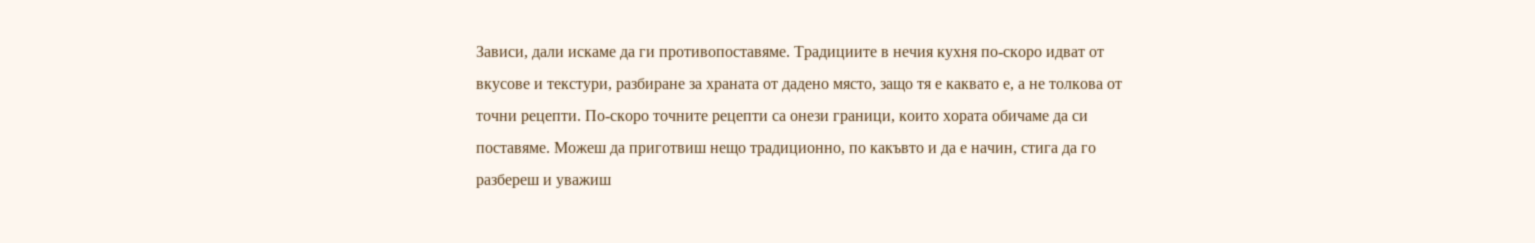Зависи, дали искаме да ги противопоставяме. Традициите в нечия кухня по-скоро идват от вкусове и текстури, разбиране за храната от дадено място, защо тя е каквато е, а не толкова от точни рецепти. По-скоро точните рецепти са онези граници, които хората обичаме да си поставяме. Можеш да приготвиш нещо традиционно, по какъвто и да е начин, стига да го разбереш и уважиш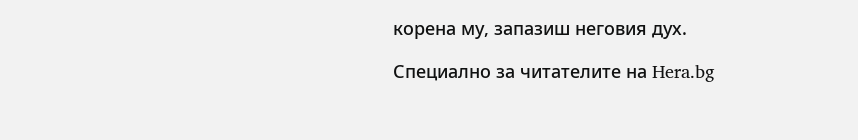корена му, запазиш неговия дух.

Специално за читателите на Hera.bg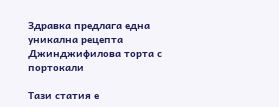Здравка предлага една уникална рецепта Джинджифилова торта с портокали

Tази статия е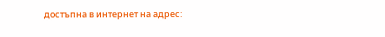достъпна в интернет на адрес: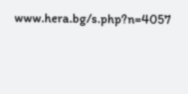www.hera.bg/s.php?n=4057